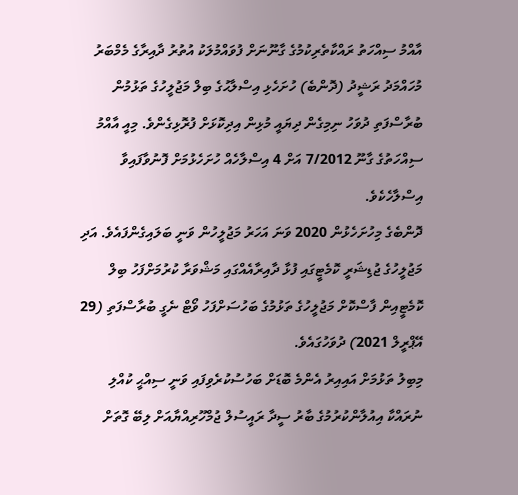އާއްމު ސިއްހަތު ރައްކާތެރިކުމުގެ ގާނޫނަށް ފުވައްމުލަކު އުތުރު ދާއިރާގެ މެމްބަރު މުހައްމަދު ރަޝީދު (ދޮންބެ) ހުށަހެޅި އިސްލާޙުގެ ބިލް މަޖުލީހުގެ ތަޅުމުން ބުރާސްފަތި ދުވަހު ނިމިގެން ދިޔައީ މުޅިން އިދިކޮޅަށް ފުރޮޅިގެންވެ. މިއީ އާއްމު ސިއްހަތުގެ ގާނޫ 7/2012 އަށް 4 އިސްލާހެއް ހުށަހެޅުމަށް ފޮނުވާފައިވާ އިސްލާހެކެވެ.
ދޮންބެގެ މިހުށަހެޅުން 2020 ވަނަ އަހަރު މަޖުލީހުން ވަނީ ބަލައިގެންފައެވެ. އަދި މަޖުލީހުގެ ޖުޑިޝަރީ ކޮމެޓީގައި ފުޅާ ދާއިރާއެއްގައި މަޝްވަރާ ކުރުމަށްފަހު ބިލް ކޮމެޓީއިން ފާސްކޮށް މަޖުލީހުގެ ތަޅުމުގެ ބަހުސަށްފަހު ވޯޓް ނެގީ ބުރާސްފަތި (29 އޭޕްރީލް 2021) ދުވަހުގައެވެ.
މިބިލު ތަޅުމަށް އައިއިރު އެންމެ ބޮޑަށް ބަހުސުކުރެވިފައި ވަނީ ސިއްޙީ ކުއްލި ނުރައްކާ އިއުލާންކުރުމުގެ ބާރު ސީދާ ރައީސުލް ޖުމްހޫރިއްޔާއަށް ލިބޭ ގޮތަށް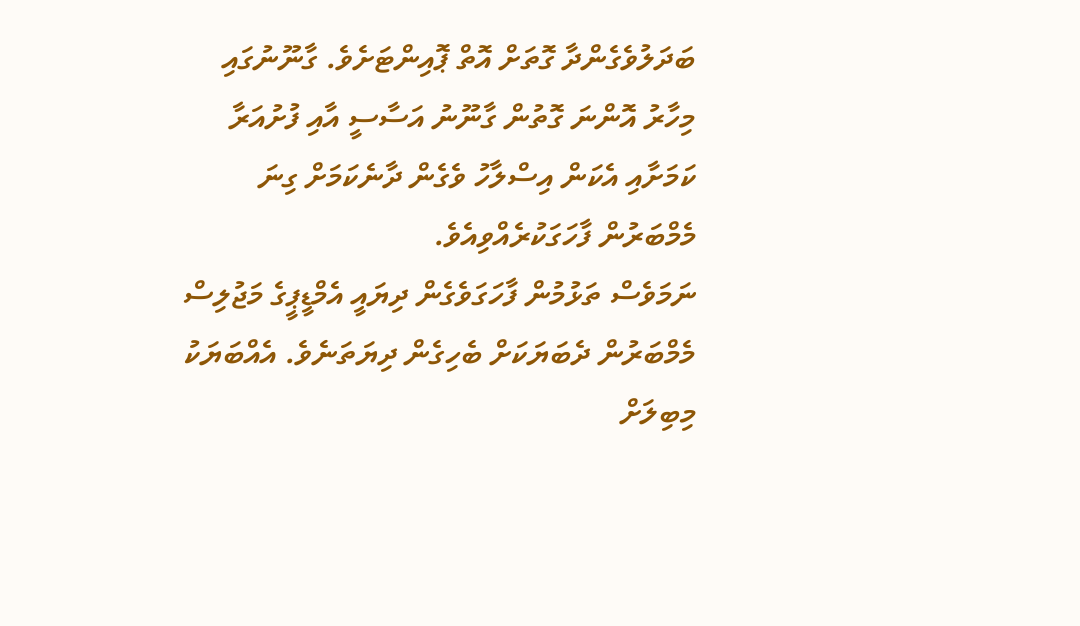ބަދަލުވެގެންދާ ގޮތަށް އޮތް ޕޮއިންޓަށެވެ. ގާނޫނުގައި މިހާރު އޮންނަ ގޮތުން ގާނޫނު އަސާސީ އާއި ފުށުއަރާ ކަމަށާއި އެކަން އިސްލާހު ވެގެން ދާނެކަމަށް ގިނަ މެމްބަރުން ފާހަގަކުރެއްވިއެވެ.
ނަމަވެސް ތަޅުމުން ފާހަގަވެގެން ދިޔައީ އެމްޑީޕީގެ މަޖުލިސް މެމްބަރުން ދެބަޔަކަށް ބެހިގެން ދިޔަތަނެވެ. އެއްބަޔަކު މިބިލަށް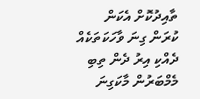ތާއިދުކޮށް އެކަން ކުރަން ގިނަ ވާހަކަތަކެއް ދެއްކި އިރު ދެން ތިބި މެމްބަރުން މާކަގިނަ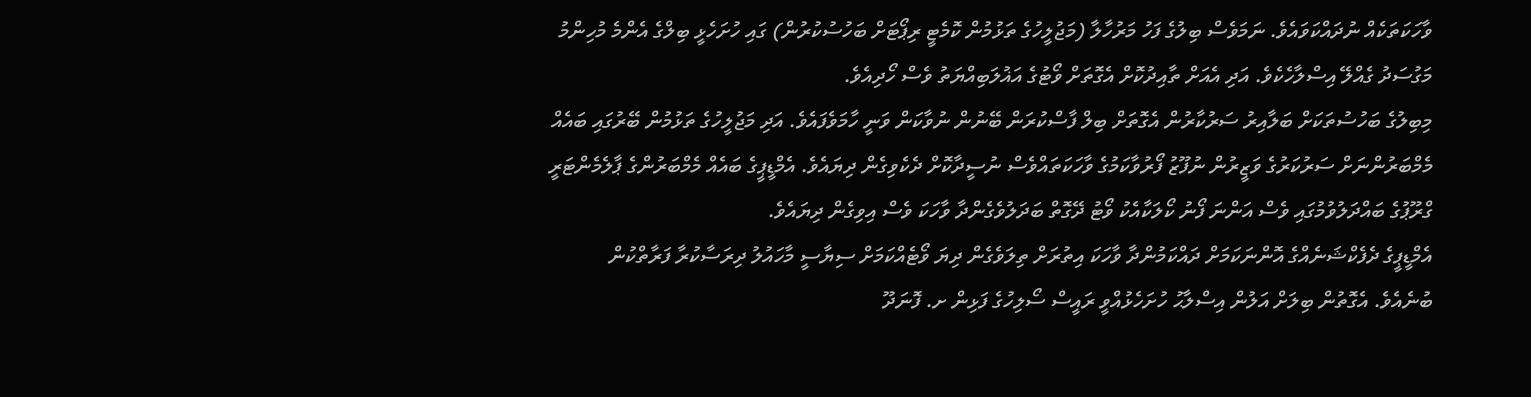ވާހަކަތަކެއް ނުދައްކަވައެވެ. ނަމަވެސް ބިލުގެ ފަހު މަރުހާލާ (މަޖުލީހުގެ ތަޅުމުން ކޮމެޓީ ރިޕޯޓަށް ބަހުސުކުރުން) ގައި ހުށަހެޅީ ބިލްގެ އެންމެ މުހިންމު މަގުސަދު ގެއްލޭ އިސްލާހެކެވެ. އަދި އެއަށް ތާއިދުކޮށް އެގޮތަށް ވޯޓުގެ އަޣުލަބިއްޔަތު ވެސް ހޯދިއެވެ.
މިބިލުގެ ބަހުސުތަކަށް ބަލާއިރު ސަރުކާރުން އެގޮތަށް ބިލް ފާސްކުރަން ބޭނުން ނުވާކަން ވަނީ ހާމަވެފައެވެ. އަދި މަޖުލީހުގެ ތަޅުމުން ބޭރުގައި ބައެއް މެމްބަރުންނަށް ސަރުކަރުގެ ވަޒީރުން ނުފޫޒު ފޯރުވާކަމުގެ ވާހަކަތައްވެސް ނުސީދާކޮށް ދެކެވިގެން ދިޔައެވެ. އެމްޑީޕީގެ ބައެއް މެމްބަރުންގެ ޕާލެމެންޓަރީ ގްރޫޕުގެ ބައްދަލުވުމުގައި ވެސް އަންނަ ފޯނު ކޯލަކާއެކު ވޯޓު ދޭގޮތް ބަދަލުވެގެންދާ ވާހަކަ ވެސް އިވިގެން ދިޔައެވެ.
އެމްޑީޕީގެ ދެފެކްޝަނެއްގެ އޮންނަކަމަށް ދައްކަމުންދާ ވާހަކަ އިތުރަށް ތިލަވެގެން ދިޔަ ވޯޓެއްކަމަށް ސިޔާސީ މާހައުލު ދިރަސާކުރާ ފަރާތްކުން ބުނެއެވެ. އެގޮތުން ބިލަށް އަލުން އިސްލާޙު ހުށަހެޅުއްވީ ރައީސް ސޯލިހުގެ ފަޅިން ށ. ފޮނަދޫ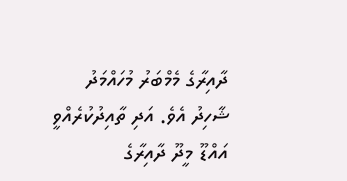ދާއިރާގެ މެމްބަރު މުހައްމަދު ޝާހިދު އެވެ. އަދި ތާއިދުކުރެއްވީ އައްޑޫ މީދޫ ދާއިރާގެ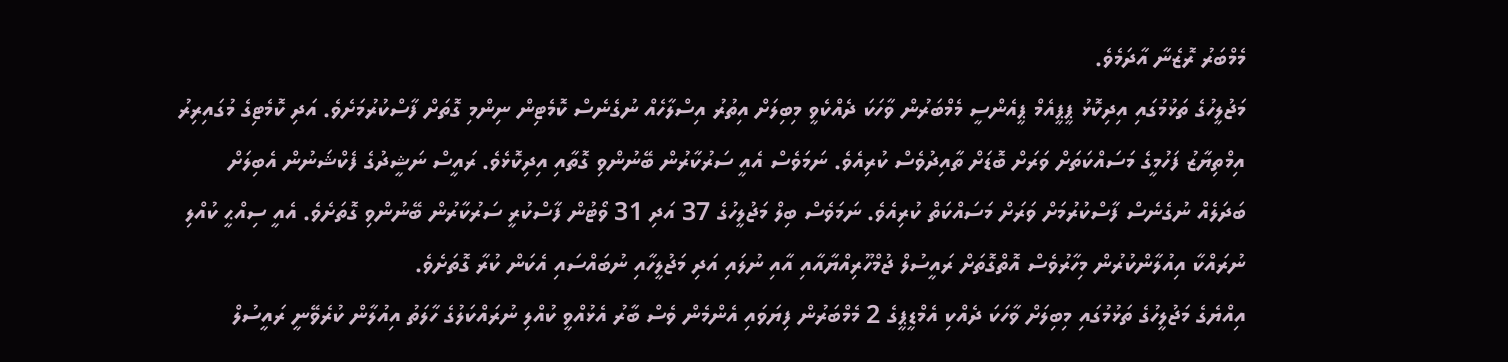މެމްބަރު ރޮޒެނާ އާދަމެވެ.
މަޖުލީހުގެ ތަޅުމުގައި އިދިކޮޅު ޕީޕީއެމް ޕީއެންސީ މެމްބަރުން ވާހަކަ ދެއްކެވީ މިބިލަށް އިތުރު އިސްލާހެއް ނުގެނެސް ކޮމެޓިން ނިންމި ގޮތަށް ފާސްކުރުމަށެވެ. އަދި ކޮމެޓިގެ މުގައިރިރު އިމްތިޔާޒު ފަހުމީގެ މަސައްކަތަށް ވަރަށް ބޮޑަށް ތާއިދުވެސް ކުރިއެވެ. ނަމަވެސް އެއީ ސަރުކާރުން ބޭނުންވި ގޮތާއި އިދިކޮޅެވެ. ރައީސް ނަޝީދުގެ ފެކްޝަނުން އެބިލަށް ބަދަލެއް ނުގެނެސް ފާސްކުރުމަށް ވަރަށް މަސައްކަތް ކުރިއެވެ. ނަމަވެސް ބިލް މަޖުލީހުގެ 37 އަދި 31 ވޯޓުން ފާސްކުރީ ސަރުކާރުން ބޭނުންވި ގޮތަށެވެ. އެއީ ސިއްޙީ ކުއްލި ނުރައްކާ އިއުލާންކުރުން މިހާރުވެސް އޮތްގޮތަށް ރައީސުލް ޖުމްހޫރިއްޔާއާއި އާއި ނުލައި އަދި މަޖުލީހާއި ނުބައްސައި އެކަން ކުރާ ގޮތަށެވެ.
އިއްޔެގެ މަޖުލީހުގެ ތަޅުމުގައި މިބިލަށް ވާހަކަ ދެއްކި އެމްޑީޕީގެ 2 މެމްބަރުން ފިޔަވައި އެންމެން ވެސް ބާރު އެޅުއްވީ ކުއްލި ނުރައްކަލުގެ ހާލަތު އިއުލާން ކުރެވޭނީ ރައީސުލް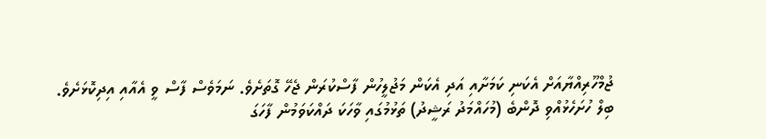ޖުމްހޫރިއްޔާއަށް އެކަނި ކަމަށާއި އަދި އެކަން މަޖުލީހުން ފާސްކުރަން ޖެހޭ ގޮތަށެވެ. ނަމަވެސް ފާސް ވީ އެއާއި އިދިކޮޅަށެވެ.
ބިލް ހުށަހެޅުއްވި ދޮންބެ (މުހައްމަދު ރަޝީދު) ތަޅުމުގައި ވާހަކަ ދައްކަވަމުން ފާހަގަ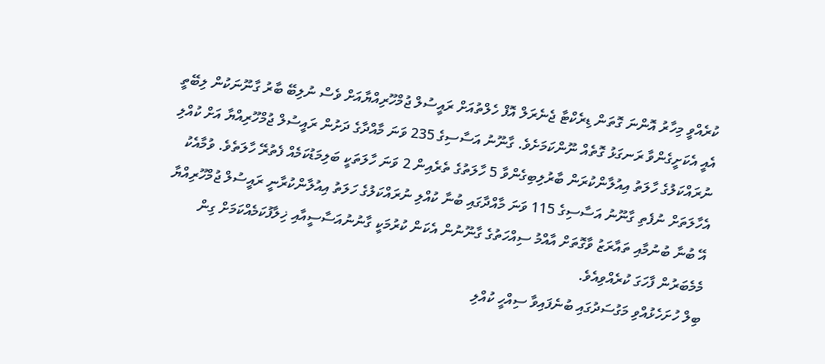ކުރެއްވީ މިހާރު އޮންނަ ގޮތަން ޑިރެކްޓާ ޖެނެރަލް އޮފް ހެލްތުއަށް ރައީސުލް ޖުމްހޫރިއްޔާއަށް ވެސް ނުލިބޭ ބާރު ގާނޫނަކުން ލިބޭތީ އެއީ އެކަށީގެންވާ ރަނގަޅު ގޮތެއް ނޫންކަމަށެވެ. ގާނޫނު އަސާސިގެ 235 ވަނަ މާއްދާގެ ދަށުން ރައީސުލް ޖުމްހޫރިއްޔާ އަށް ކުއްލި ނުރައްކަލުގެ ހާލަތު އިއުލާންކުރަން ބާރުލިބިގެންވާ 5 ހާލަތުގެ ތެރެއިން 2 ވަނަ ހާލަތަކީ ބަލިމަޑުކަމެއް ފެތުރޭ ހާލަތެވެ. ވުމާއެކު އެހާލަތަށް ނުފެތި ގާނޫނު އަސާސިގެ 115 ވަނަ މާއްދާގައި ބުނާ ކުއްލި ނުރައްކަލުގެ ހަލަތު އިއުލާންކުރާނީ ރައީސުލް ޖުމްހޫރިއްޔާ އޭ ބުނާ ބުނުމާއި ތައާރަޒު ވާގޮތަށް އާއްމު ސިއްހަތުގެ ގާނޫނުން އެކަން ކުރުމަކީ ގާނުނުއަސާސީއާއި ޚިލާފުކަމެއްކަމަށް ގިން މެމެބަރުން ފާހަގަ ކުރެއްވިއެވެ.
ބިލް ހުށަހެޅުއްވި މަގުސަދުގައި ބުނެފައިވާ ސިއްހީ ކުއްލި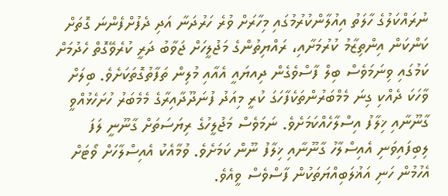ނުރައްކަލުގެ ހާލަތު އިއުލާންކުރުމުގައި މިހާރަށް ވުރެ ހަރުދަނާ އަދި ދެފުށްފެންނަ ގޮތަށް ކަންކަން އިންތިޒާމު ކުރުމަށާއި، ރައްޔިތުންގެ މަޖުލީހަށް ޖަވާބު ދަރީ ކުރެވޭގޮތް ހެދުމަށް ކަމުގައި ވިނަމަވެސް ބިލް ފާސްވެގެން ދިއޔައީ އެއާއި މުލިން ތަފާތުގޮތަކަށެވެ. ބިލަށް ވާހަކަ ދެއްކި ގިނަ މެމްބަރުންތަކެފާހަގަ ކުރީ މިއަދު ފުނަދޫދާއިރާގެ މެމެބަރު ހުށަހެޅުއްވީ ގާނޫނާއި ޚިލާފު އިސްލާހެއްކަމަށެވެ. ނަމަވެސް މަޖުލީހުގެ ރިޔަސަތަށް ގާނޫނީ ލަފަ ލިބިފައިވަނި އެއިސްލާހު ގާނޫނާއި ޚިލާފު ނޫން ކަމަށެވެ. ވުމާއެކު އެއިސްލާހަށް ވޯޓަށް އެހުމުން ހަނި އަޣުލަބިއްޔަތަކުން ފާސްވެސް ވީއެވެ.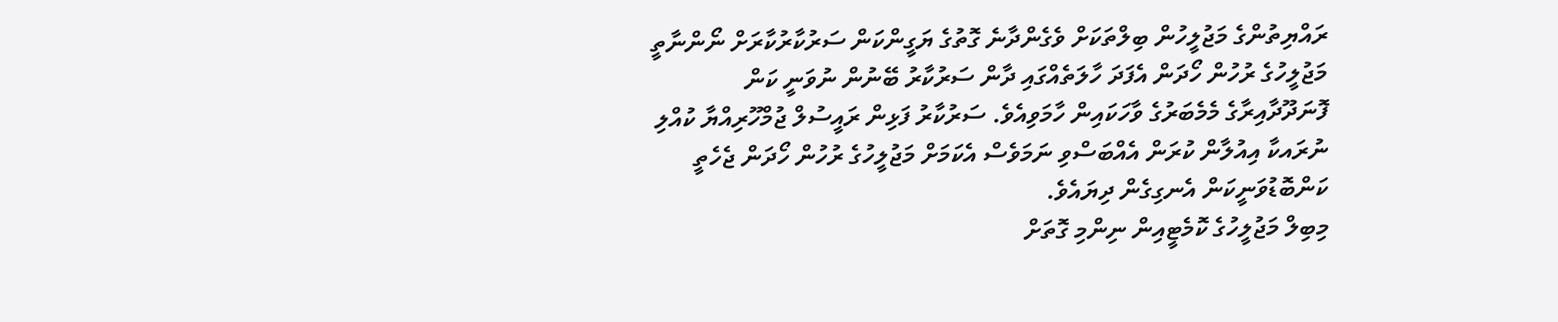ރައްޔިތުންގެ މަޖުލީހުން ބިލްތަކަށް ވެގެންދާނެ ގޮތުގެ ޔަގީންކަން ސަރުކާރުކާރަށް ނޯންނާތީ މަޖުލީހުގެ ރުހުން ހޯދަން އެފަދަ ހާލަތެއްގައި ދާން ސަރުކާރު ބޭނުން ނުވަނީ ކަން ފޮނަދޫދާއިރާގެ މެމެބަރުގެ ވާހަކައިން ހާމަވިއެވެ. ސަރުކާރު ފަޅިން ރައީސުލް ޖުމްހޫރިއްޔާ ކުއްލި ނުރައކާ އިއުލާން ކުރަން އެއްބަސްވި ނަމަވެސް އެކަމަށް މަޖުލީހުގެ ރުހުން ހޯދަން ޖެހެތީ ކަންބޮޑުވަނީކަން އެނގިގެން ދިޔައެވެ.
މިބިލް މަޖުލީހުގެ ކޮމެޓީއިން ނިންމި ގޮތަށް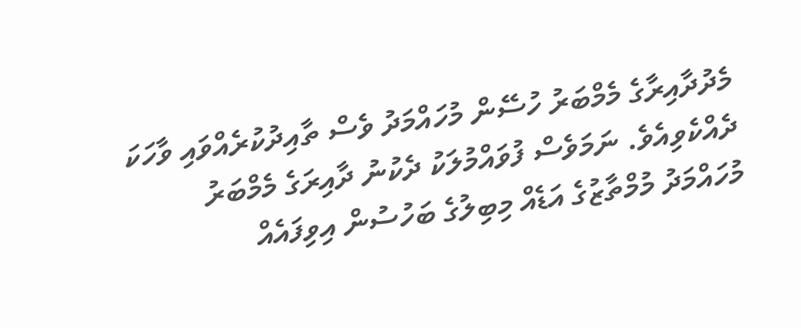މެދުދާއިރާގެ މެމްބަރު ހުސޭން މުހައްމަދު ވެސް ތާއިދުކުރެއްވައި ވާހަކަ ދެއްކެވިއެވެ. ނަމަވެސް ފުވައްމުލަކު ދެކުނު ދާއިރަގެ މެމްބަރު މުހައްމަދު މުމްތާޒުގެ އަޑެއް މިބިލުގެ ބަހުސުން އިވިފައެއް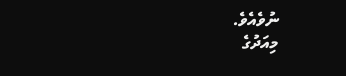ނުވެއެވެ.
މިއަދުގެ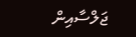ޖަލްސާއިން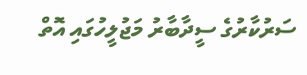ސަރުކާރުގެ ސީދާބާރު މަޖުލީހުގައި އޮތް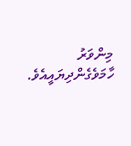މިންވަރު ހާމަވެގެންދިޔައީއެވެ.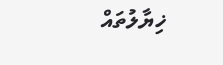ޚިޔާލުތައް